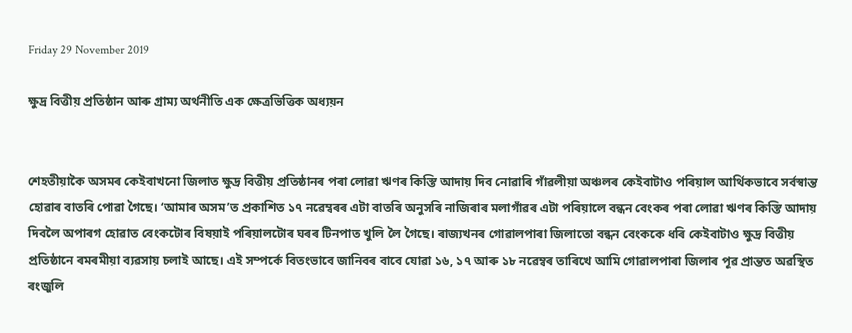Friday 29 November 2019

ক্ষুদ্ৰ বিত্তীয় প্ৰতিষ্ঠান আৰু গ্ৰাম্য অৰ্থনীতি এক ক্ষেত্ৰভিত্তিক অধ্যয়ন


শেহতীয়াকৈ অসমৰ কেইবাখনো জিলাত ক্ষুদ্ৰ বিত্তীয় প্ৰতিষ্ঠানৰ পৰা লোৱা ঋণৰ কিস্তি আদায় দিব নোৱাৰি গাঁৱলীয়া অঞ্চলৰ কেইবাটাও পৰিয়াল আৰ্থিকভাবে সৰ্বস্বান্ত হোৱাৰ বাতৰি পোৱা গৈছে। ‘আমাৰ অসম’ত প্ৰকাশিত ১৭ নৱেম্বৰৰ এটা বাতৰি অনুসৰি নাজিৰাৰ মলাগাঁৱৰ এটা পৰিয়ালে বন্ধন বেংকৰ পৰা লোৱা ঋণৰ কিস্তি আদায় দিবলৈ অপাৰগ হোৱাত বেংকটোৰ বিষয়াই পৰিয়ালটোৰ ঘৰৰ টিনপাত খুলি লৈ গৈছে। ৰাজ্যখনৰ গোৱালপাৰা জিলাতো বন্ধন বেংককে ধৰি কেইবাটাও ক্ষুদ্ৰ বিত্তীয় প্ৰতিষ্ঠানে ৰমৰমীয়া ব্যৱসায় চলাই আছে। এই সম্পৰ্কে বিতংভাবে জানিবৰ বাবে যোৱা ১৬, ১৭ আৰু ১৮ নৱেম্বৰ তাৰিখে আমি গোৱালপাৰা জিলাৰ পূৱ প্ৰান্তত অৱস্থিত ৰংজুলি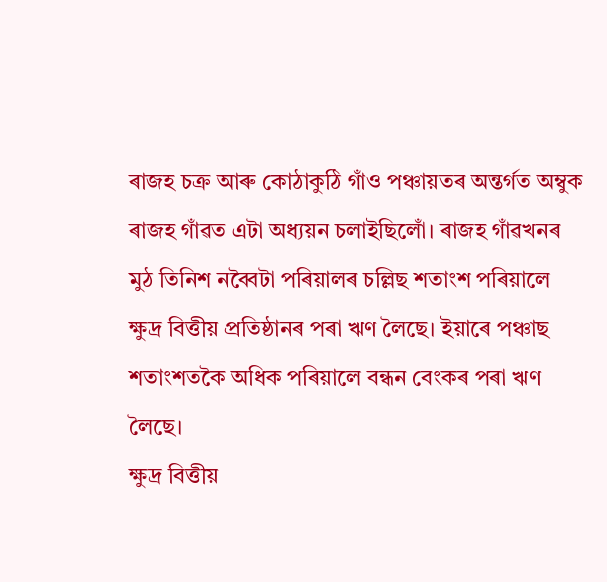ৰাজহ চক্ৰ আৰু কোঠাকুঠি গাঁও পঞ্চায়তৰ অন্তৰ্গত অম্বুক ৰাজহ গাঁৱত এটা অধ্যয়ন চলাইছিলোঁ। ৰাজহ গাঁৱখনৰ মুঠ তিনিশ নব্বৈটা পৰিয়ালৰ চল্লিছ শতাংশ পৰিয়ালে ক্ষুদ্ৰ বিত্তীয় প্ৰতিষ্ঠানৰ পৰা ঋণ লৈছে। ইয়াৰে পঞ্চাছ শতাংশতকৈ অধিক পৰিয়ালে বন্ধন বেংকৰ পৰা ঋণ লৈছে।
ক্ষুদ্ৰ বিত্তীয়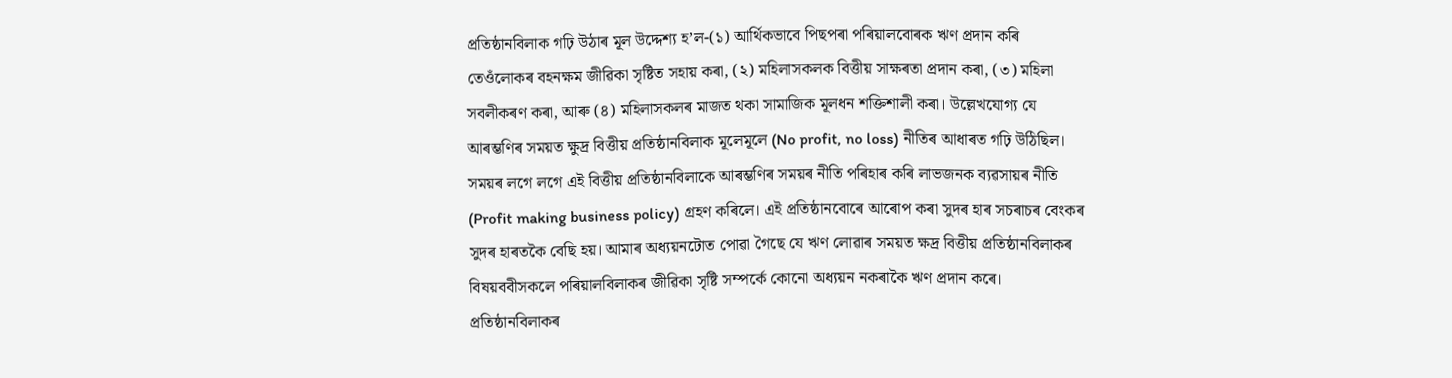প্ৰতিষ্ঠানবিলাক গঢ়ি উঠাৰ মূল উদ্দেশ্য হ’ল-(১) আৰ্থিকভাবে পিছপৰা পৰিয়ালবোৰক ঋণ প্ৰদান কৰি তেওঁলোকৰ বহনক্ষম জীৱিকা সৃষ্টিত সহায় কৰা, (২) মহিলাসকলক বিত্তীয় সাক্ষৰতা প্ৰদান কৰা, (৩) মহিলা সবলীকৰণ কৰা, আৰু (৪) মহিলাসকলৰ মাজত থকা সামাজিক মূলধন শক্তিশালী কৰা। উল্লেখযোগ্য যে আৰম্ভণিৰ সময়ত ক্ষুদ্ৰ বিত্তীয় প্ৰতিষ্ঠানবিলাক মূলেমূলে (No profit, no loss) নীতিৰ আধাৰত গঢ়ি উঠিছিল। সময়ৰ লগে লগে এই বিত্তীয় প্ৰতিষ্ঠানবিলাকে আৰম্ভণিৰ সময়ৰ নীতি পৰিহাৰ কৰি লাভজনক ব্যৱসায়ৰ নীতি (Profit making business policy) গ্ৰহণ কৰিলে। এই প্ৰতিষ্ঠানবোৰে আৰোপ কৰা সুদৰ হাৰ সচৰাচৰ বেংকৰ সুদৰ হাৰতকৈ বেছি হয়। আমাৰ অধ্যয়নটোত পোৱা গৈছে যে ঋণ লোৱাৰ সময়ত ক্ষদ্ৰ বিত্তীয় প্ৰতিষ্ঠানবিলাকৰ বিষয়ববীসকলে পৰিয়ালবিলাকৰ জীৱিকা সৃষ্টি সম্পৰ্কে কোনো অধ্যয়ন নকৰাকৈ ঋণ প্ৰদান কৰে। প্ৰতিষ্ঠানবিলাকৰ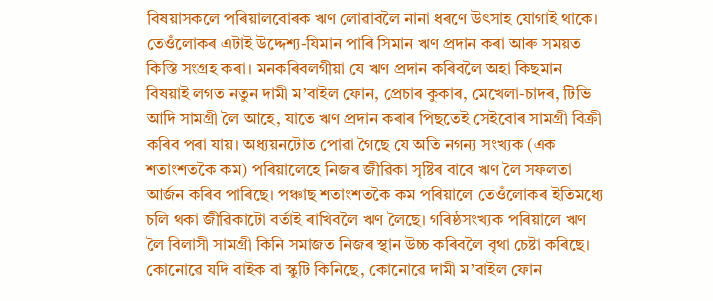বিষয়াসকলে পৰিয়ালবোৰক ঋণ লোৱাবলৈ নানা ধৰণে উৎসাহ যোগাই থাকে। তেওঁলোকৰ এটাই উদ্দেশ্য-যিমান পাৰি সিমান ঋণ প্ৰদান কৰা আৰু সময়ত কিস্তি সংগ্ৰহ কৰা। মনকৰিবলগীয়া যে ঋণ প্ৰদান কৰিবলৈ অহা কিছমান বিষয়াই লগত নতুন দামী ম’বাইল ফোন, প্ৰেচাৰ কুকাৰ, মেখেলা-চাদৰ, টিভি আদি সামগ্ৰী লৈ আহে, যাতে ঋণ প্ৰদান কৰাৰ পিছতেই সেইবোৰ সামগ্ৰী বিক্ৰী কৰিব পৰা যায়। অধ্যয়নটোত পোৱা গৈছে যে অতি নগন্য সংখ্যক (এক শতাংশতকৈ কম) পৰিয়ালেহে নিজৰ জীৱিকা সৃষ্টিৰ বাবে ঋণ লৈ সফলতা আৰ্জন কৰিব পাৰিছে। পঞ্চাছ শতাংশতকৈ কম পৰিয়ালে তেওঁলোকৰ ইতিমধ্যে চলি থকা জীৱিকাটো বৰ্তাই ৰাখিবলৈ ঋণ লৈছে। গৰিষ্ঠসংখ্যক পৰিয়ালে ঋণ লৈ বিলাসী সামগ্ৰী কিনি সমাজত নিজৰ স্থান উচ্চ কৰিবলৈ বৃথা চেষ্টা কৰিছে। কোনোৱে যদি বাইক বা স্কুটি কিনিছে, কোনোৱে দামী ম’বাইল ফোন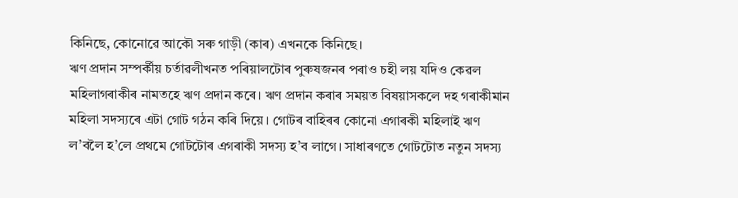কিনিছে, কোনোৱে আকৌ সৰু গাড়ী (কাৰ) এখনকে কিনিছে।
ঋণ প্ৰদান সম্পৰ্কীয় চৰ্তাৱলীখনত পৰিয়ালটোৰ পুৰুষজনৰ পৰাও চহী লয় যদিও কেৱল মহিলাগৰাকীৰ নামতহে ঋণ প্ৰদান কৰে। ঋণ প্ৰদান কৰাৰ সময়ত বিষয়াসকলে দহ গৰাকীমান মহিলা সদস্যৰে এটা গোট গঠন কৰি দিয়ে। গোটৰ বাহিৰৰ কোনো এগাৰকী মহিলাই ঋণ ল’বলৈ হ’লে প্ৰথমে গোটটোৰ এগৰাকী সদস্য হ’ব লাগে। সাধাৰণতে গোটটোত নতুন সদস্য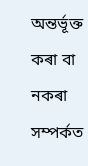অন্তৰ্ভূক্ত কৰা বা নকৰা সম্পৰ্কত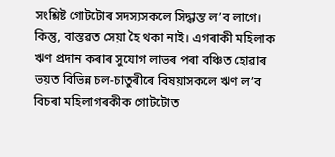সংশ্লিষ্ট গোটটোৰ সদস্যসকলে সিদ্ধান্ত ল’ব লাগে। কিন্তু, বাস্তৱত সেয়া হৈ থকা নাই। এগৰাকী মহিলাক ঋণ প্ৰদান কৰাৰ সুযোগ লাভৰ পৰা বঞ্চিত হোৱাৰ ভয়ত বিভিন্ন চল-চাতুৰীৰে বিষয়াসকলে ঋণ ল’ব বিচৰা মহিলাগৰকীক গোটটোত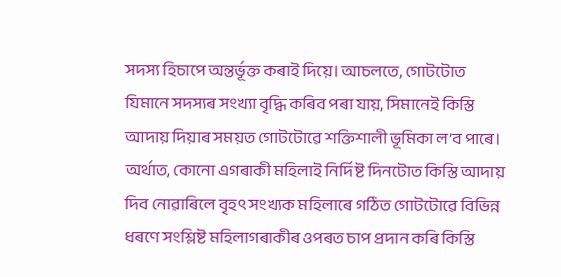সদস্য হিচাপে অন্তৰ্ভূক্ত কৰাই দিয়ে। আচলতে, গোটটোত যিমানে সদস্যৰ সংখ্যা বৃদ্ধি কৰিব পৰা যায়, সিমানেই কিস্তি আদায় দিয়াৰ সময়ত গোটটোৱে শক্তিশালী ভূমিকা ল’ব পাৰে। অৰ্থাত, কোনো এগৰাকী মহিলাই নিৰ্দিষ্ট দিনটোত কিস্তি আদায় দিব নোৱাৰিলে বৃহৎ সংখ্যক মহিলাৰে গঠিত গোটটোৱে বিভিন্ন ধৰণে সংশ্লিষ্ট মহিলাগৰাকীৰ ওপৰত চাপ প্ৰদান কৰি কিস্তি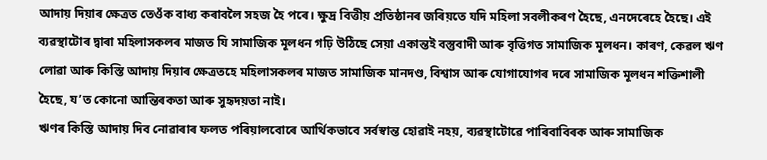আদায় দিয়াৰ ক্ষেত্ৰত তেওঁক বাধ্য কৰাবলৈ সহজ হৈ পৰে। ক্ষুদ্ৰ বিত্তীয় প্ৰতিষ্ঠানৰ জৰিয়তে যদি মহিলা সবলীকৰণ হৈছে, এনদেৰেহে হৈছে। এই ব্যৱস্থাটোৰ দ্বাৰা মহিলাসকলৰ মাজত যি সামাজিক মূলধন গঢ়ি উঠিছে সেয়া একান্তই বস্তুবাদী আৰু বৃত্তিগত সামাজিক মূলধন। কাৰণ, কেৱল ঋণ লোৱা আৰু কিস্তি আদায় দিয়াৰ ক্ষেত্ৰতহে মহিলাসকলৰ মাজত সামাজিক মানদণ্ড, বিশ্বাস আৰু যোগাযোগৰ দৰে সামাজিক মূলধন শক্তিশালী হৈছে, য’ত কোনো আন্তিৰকতা আৰু সুহৃদয়তা নাই।
ঋণৰ কিস্তি আদায় দিব নোৱাৰাৰ ফলত পৰিয়ালবোৰে আৰ্থিকভাবে সৰ্বস্বান্ত হোৱাই নহয়, ব্যৱস্থাটোৱে পাৰিবাবিৰক আৰু সামাজিক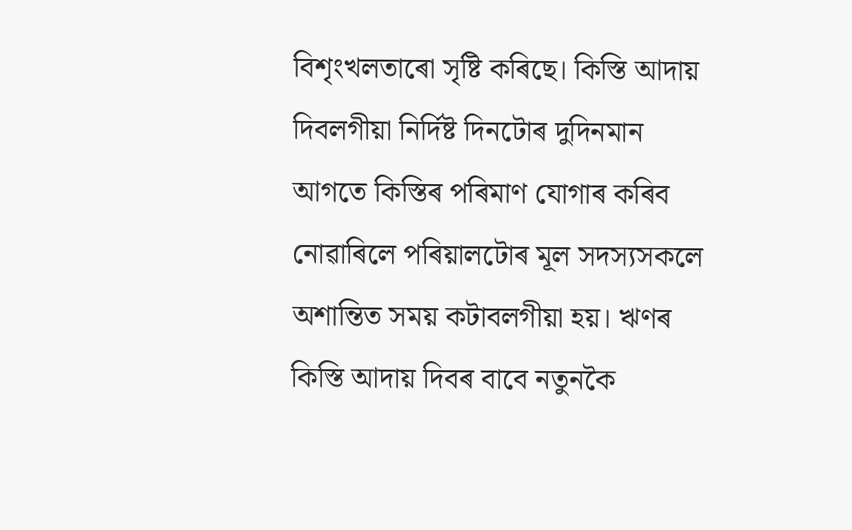বিশৃংখলতাৰো সৃষ্টি কৰিছে। কিস্তি আদায় দিবলগীয়া নিৰ্দিষ্ট দিনটোৰ দুদিনমান আগতে কিস্তিৰ পৰিমাণ যোগাৰ কৰিব নোৱাৰিলে পৰিয়ালটোৰ মূল সদস্যসকলে অশান্তিত সময় কটাবলগীয়া হয়। ঋণৰ কিস্তি আদায় দিবৰ বাবে নতুনকৈ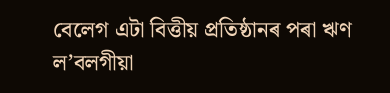বেলেগ এটা বিত্তীয় প্ৰতিষ্ঠানৰ পৰা ঋণ ল’বলগীয়া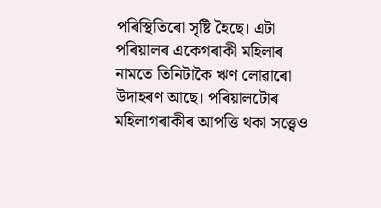পৰিস্থিতিৰো সৃষ্টি হৈছে। এটা পৰিয়ালৰ একেগৰাকী মহিলাৰ নামতে তিনিটাকৈ ঋণ লোৱাৰো উদাহৰণ আছে। পৰিয়ালটোৰ মহিলাগৰাকীৰ আপত্তি থকা সত্ত্বেও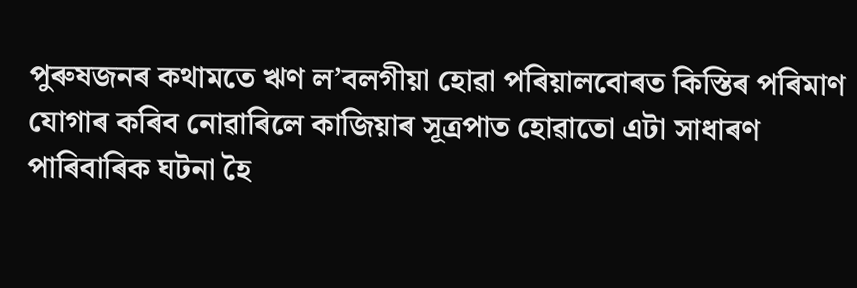পুৰুষজনৰ কথামতে ঋণ ল’বলগীয়া হোৱা পৰিয়ালবোৰত কিস্তিৰ পৰিমাণ যোগাৰ কৰিব নোৱাৰিলে কাজিয়াৰ সূত্ৰপাত হোৱাতো এটা সাধাৰণ পাৰিবাৰিক ঘটনা হৈ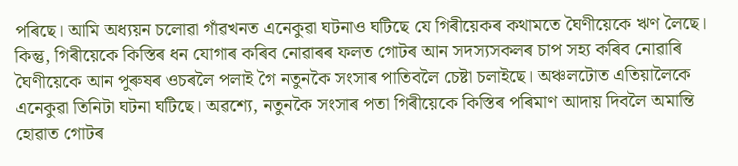পৰিছে। আমি অধ্যয়ন চলোৱা গাঁৱখনত এনেকুৱা ঘটনাও ঘটিছে যে গিৰীয়েকৰ কথামতে ঘৈণীয়েকে ঋণ লৈছে। কিন্তু, গিৰীয়েকে কিস্তিৰ ধন যোগাৰ কৰিব নোৱাৰৰ ফলত গোটৰ আন সদস্যসকলৰ চাপ সহ্য কৰিব নোৱাৰি ঘৈণীয়েকে আন পুৰুষৰ ওচৰলৈ পলাই গৈ নতুনকৈ সংসাৰ পাতিবলৈ চেষ্টা চলাইছে। অঞ্চলটোত এতিয়ালৈকে এনেকুৱা তিনিটা ঘটনা ঘটিছে। অৱশ্যে, নতুনকৈ সংসাৰ পতা গিৰীয়েকে কিস্তিৰ পৰিমাণ আদায় দিবলৈ অমান্তি হোৱাত গোটৰ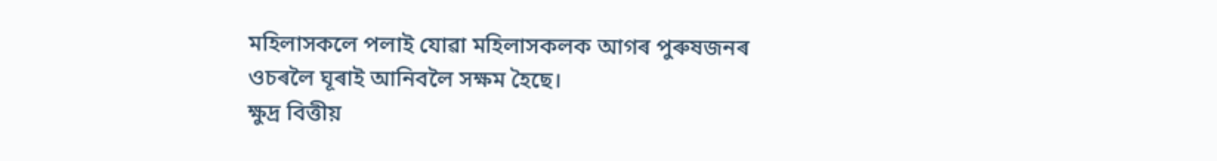মহিলাসকলে পলাই যোৱা মহিলাসকলক আগৰ পুৰুষজনৰ ওচৰলৈ ঘূৰাই আনিবলৈ সক্ষম হৈছে।
ক্ষুদ্ৰ বিত্তীয়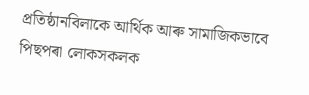প্ৰতিষ্ঠানবিলাকে আৰ্থিক আৰু সামাজিকভাবে পিছপৰা লোকসকলক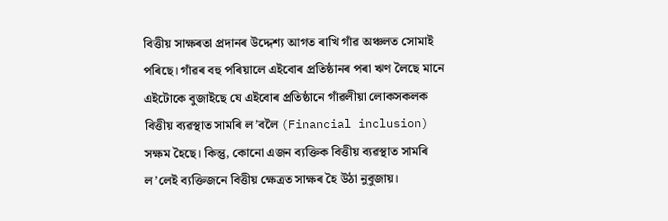বিত্তীয় সাক্ষৰতা প্ৰদানৰ উদ্দেশ্য আগত ৰাখি গাঁৱ অঞ্চলত সোমাই পৰিছে। গাঁৱৰ বহু পৰিয়ালে এইবোৰ প্ৰতিষ্ঠানৰ পৰা ঋণ লৈছে মানে এইটোকে বুজাইছে যে এইবোৰ প্ৰতিষ্ঠানে গাঁৱলীয়া লোকসকলক বিত্তীয় ব্যৱস্থাত সামৰি ল’বলৈ (Financial inclusion) সক্ষম হৈছে। কিন্তু, কোনো এজন ব্যক্তিক বিত্তীয় ব্যৱস্থাত সামৰি ল’লেই ব্যক্তিজনে বিত্তীয় ক্ষেত্ৰত সাক্ষৰ হৈ উঠা নুবুজায়।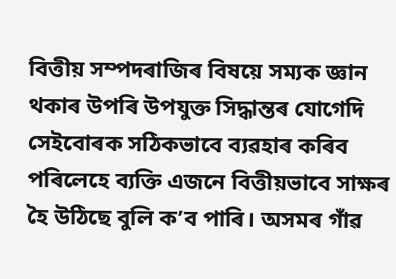বিত্তীয় সম্পদৰাজিৰ বিষয়ে সম্যক জ্ঞান থকাৰ উপৰি উপযুক্ত সিদ্ধান্তৰ যোগেদি সেইবোৰক সঠিকভাবে ব্যৱহাৰ কৰিব পৰিলেহে ব্যক্তি এজনে বিত্তীয়ভাবে সাক্ষৰ হৈ উঠিছে বুলি ক’ব পাৰি। অসমৰ গাঁৱ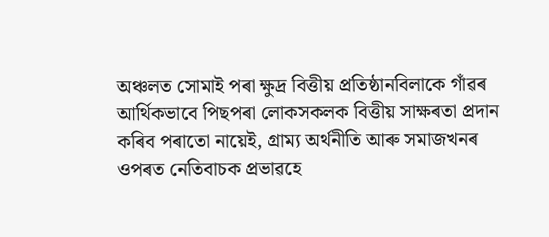অঞ্চলত সোমাই পৰা ক্ষুদ্ৰ বিত্তীয় প্ৰতিষ্ঠানবিলাকে গাঁৱৰ আৰ্থিকভাবে পিছপৰা লোকসকলক বিত্তীয় সাক্ষৰতা প্ৰদান কৰিব পৰাতো নায়েই, গ্ৰাম্য অৰ্থনীতি আৰু সমাজখনৰ ওপৰত নেতিবাচক প্ৰভাৱহে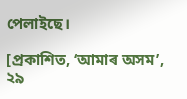পেলাইছে।

[প্ৰকাশিত, ‘আমাৰ অসম’, ২৯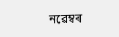নৱেম্বৰ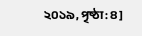২০১৯, পৃষ্ঠা: ৪ ]